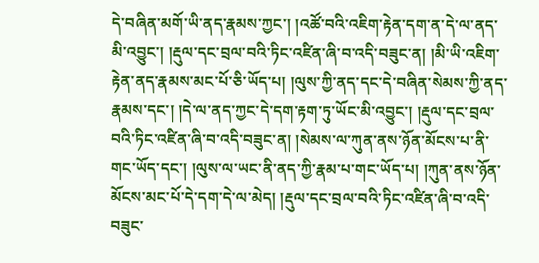དེ་བཞིན་མགོ་ཡི་ནད་རྣམས་ཀྱང་། །འཚོ་བའི་འཇིག་རྟེན་དག་ན་དེ་ལ་ནད་མི་འབྱུང་། །རྡུལ་དང་བྲལ་བའི་ཏིང་འཛིན་ཞི་བ་འདི་བཟུང་ན། །མི་ཡི་འཇིག་རྟེན་ནད་རྣམས་མང་པོ་ཅི་ཡོད་པ། །ལུས་ཀྱི་ནད་དང་དེ་བཞིན་སེམས་ཀྱི་ནད་རྣམས་དང་། །དེ་ལ་ནད་ཀྱང་དེ་དག་རྟག་ཏུ་ཡོང་མི་འབྱུང་། །རྡུལ་དང་བྲལ་བའི་ཏིང་འཛིན་ཞི་བ་འདི་བཟུང་ན། །སེམས་ལ་ཀུན་ནས་ཉོན་མོངས་པ་ནི་གང་ཡོད་དང་། །ལུས་ལ་ཡང་ནི་ནད་ཀྱི་རྣམ་པ་གང་ཡོད་པ། །ཀུན་ནས་ཉོན་མོངས་མང་པོ་དེ་དག་དེ་ལ་མེད། །རྡུལ་དང་བྲལ་བའི་ཏིང་འཛིན་ཞི་བ་འདི་བཟུང་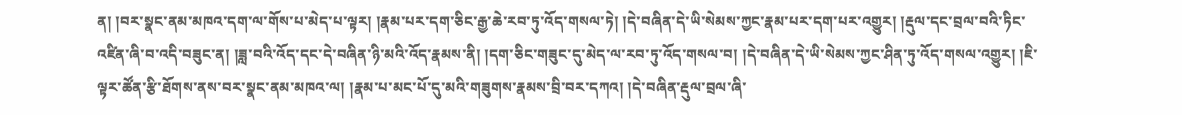ན། །བར་སྣང་ནམ་མཁའ་དག་ལ་གོས་པ་མེད་པ་ལྟར། །རྣམ་པར་དག་ཅིང་རྒྱ་ཆེ་རབ་ཏུ་འོད་གསལ་ཏེ། །དེ་བཞིན་དེ་ཡི་སེམས་ཀྱང་རྣམ་པར་དག་པར་འགྱུར། །རྡུལ་དང་བྲལ་བའི་ཏིང་འཛིན་ཞི་བ་འདི་བཟུང་ན། །ཟླ་བའི་འོད་དང་དེ་བཞིན་ཉི་མའི་འོད་རྣམས་ནི། །དག་ཅིང་གཟུང་དུ་མེད་ལ་རབ་ཏུ་འོད་གསལ་བ། །དེ་བཞིན་དེ་ཡི་སེམས་ཀྱང་ཤིན་ཏུ་འོད་གསལ་འགྱུར། །ཇི་ལྟར་ཚོན་རྩི་ཐོགས་ནས་བར་སྣང་ནམ་མཁའ་ལ། །རྣམ་པ་མང་པོ་དུ་མའི་གཟུགས་རྣམས་བྲི་བར་དཀའ། །དེ་བཞིན་རྡུལ་བྲལ་ཞི་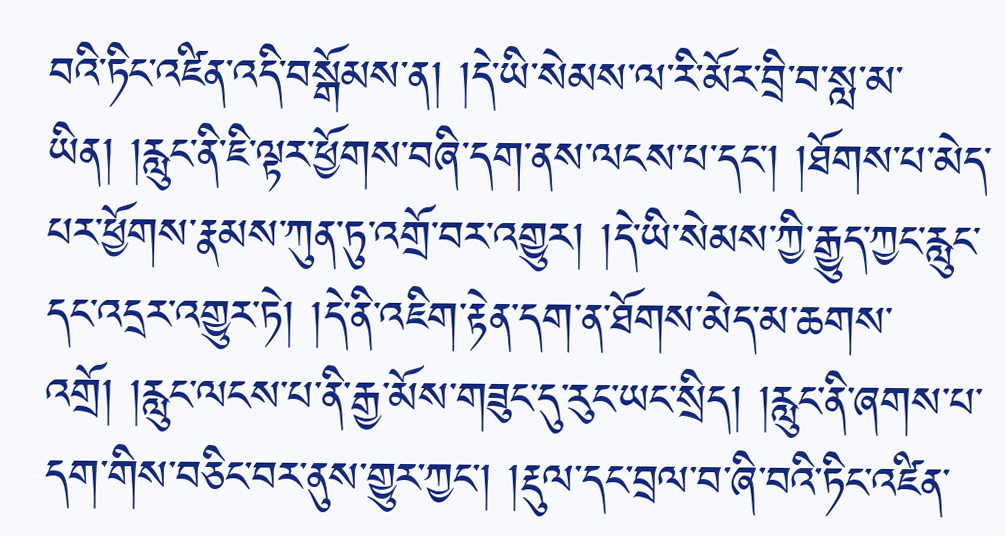བའི་ཏིང་འཛིན་འདི་བསྒོམས་ན། །དེ་ཡི་སེམས་ལ་རི་མོར་བྲི་བ་སླ་མ་ཡིན། །རླུང་ནི་ཇི་ལྟར་ཕྱོགས་བཞི་དག་ནས་ལངས་པ་དང་། །ཐོགས་པ་མེད་པར་ཕྱོགས་རྣམས་ཀུན་ཏུ་འགྲོ་བར་འགྱུར། །དེ་ཡི་སེམས་ཀྱི་རྒྱུད་ཀྱང་རླུང་དང་འདྲར་འགྱུར་ཏེ། །དེ་ནི་འཇིག་རྟེན་དག་ན་ཐོགས་མེད་མ་ཆགས་འགྲོ། །རླུང་ལངས་པ་ནི་རྒྱ་མོས་གཟུང་དུ་རུང་ཡང་སྲིད། །རླུང་ནི་ཞགས་པ་དག་གིས་བཅིང་བར་ནུས་གྱུར་ཀྱང་། །རྡུལ་དང་བྲལ་བ་ཞི་བའི་ཏིང་འཛིན་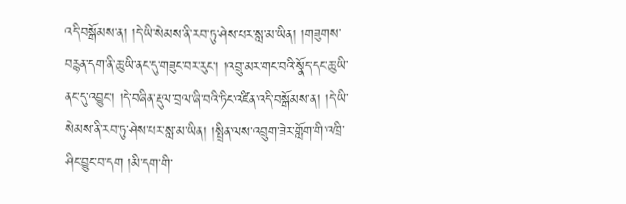འདི་བསྒོམས་ན། །དེ་ཡི་སེམས་ནི་རབ་ཏུ་ཤེས་པར་སླ་མ་ཡིན། །གཟུགས་བརྙན་དག་ནི་ཆུ་ཡི་ནང་དུ་གཟུང་བར་རུང་། །འབྲུ་མར་གང་བའི་སྣོད་དང་ཆུ་ཡི་ནང་དུ་འབྱུང་། །དེ་བཞིན་རྡུལ་བྲལ་ཞི་བའི་ཏིང་འཛིན་འདི་བསྒོམས་ན། །དེ་ཡི་སེམས་ནི་རབ་ཏུ་ཤེས་པར་སླ་མ་ཡིན། །སྤྲིན་ལས་འབྲུག་ཟེར་གློག་གི་འཁྲི་ཤིང་བྱུང་བ་དག །མི་དག་གི་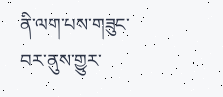ནི་ལག་པས་གཟུང་བར་ནུས་གྱུར་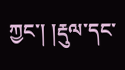ཀྱང་། །རྡུལ་དང་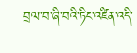བྲལ་བ་ཞི་བའི་ཏིང་འཛིན་འདི་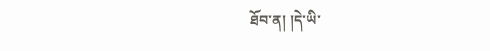ཐོབ་ན། །དེ་ཡི་